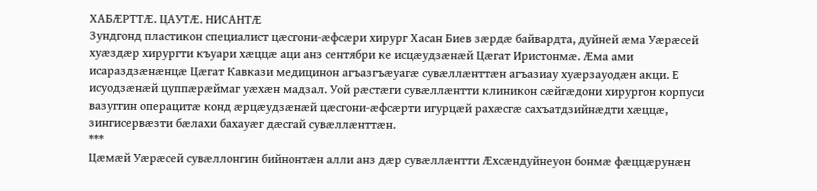ХАБÆРТТÆ. ЦАУТÆ. НИСАНТÆ
Зундгонд пластикон специалист цæсгони-æфсæри хирург Хасан Биев зæрдæ байвардта, дуйней æма Уæрæсей хуæздæр хирургти къуари хæццæ аци анз сентябри ке исцæудзæнæй Цæгат Иристонмæ. Æма ами исараздзæнæнцæ Цæгат Кавкази медицинон агъазгъæуагæ сувæллæнттæн агъазиау хуæрзауодæн акци. Е исуодзæнæй цуппæрæймаг уæхæн мадзал. Уой рæстæги сувæллæнтти клиникон сæйгæдони хирургон корпуси вазуггин операцитæ конд æрцæудзæнæй цæсгони-æфсæрти игурцæй рахæсгæ сахъатдзийнæдти хæццæ, зингисервæзти бæлахи бахауæг дæсгай сувæллæнттæн.
***
Цæмæй Уæрæсей сувæллонгин бийнонтæн алли анз дæр сувæллæнтти Æхсæндуйнеуон бонмæ фæццæрунæн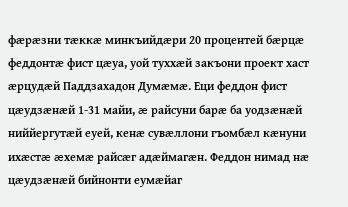фæрæзни тæккæ минкъийдæри 20 процентей бæрцæ феддонтæ фист цæуа, уой туххæй закъони проект хаст æрцудæй Паддзахадон Думæмæ. Еци феддон фист цæудзæнæй 1-31 майи, æ райсуни барæ ба уодзæнæй ниййергутæй еуей, кенæ сувæллони гъомбæл кæнуни ихæстæ æхемæ райсæг адæймагæн. Феддон нимад нæ цæудзæнæй бийнонти еумæйаг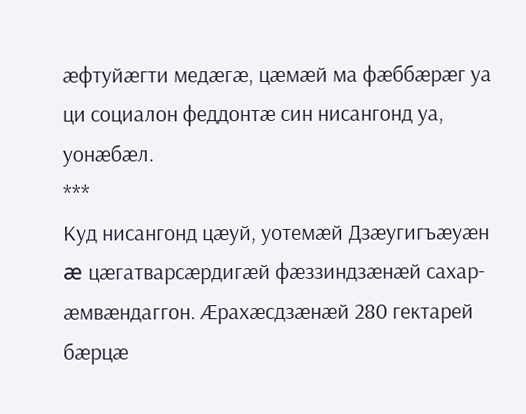æфтуйæгти медæгæ, цæмæй ма фæббæрæг уа ци социалон феддонтæ син нисангонд уа, уонæбæл.
***
Куд нисангонд цæуй, уотемæй Дзæугигъæуæн æ цæгатварсæрдигæй фæззиндзæнæй сахар-æмвæндаггон. Æрахæсдзæнæй 280 гектарей бæрцæ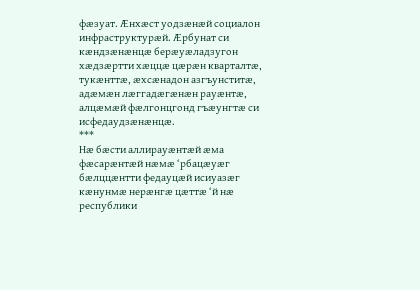фæзуат. Æнхæст уодзæнæй социалон инфраструктурæй. Æрбунат си кæндзæнæнцæ берæуæладзугон хæдзæртти хæццæ цæрæн кварталтæ, тукæнттæ, æхсæнадон азгъунститæ, адæмæн лæггадæгæнæн рауæнтæ, алцæмæй фæлгонцгонд гъæунгтæ си исфедаудзæнæнцæ.
***
Нæ бæсти аллирауæнтæй æма фæсарæнтæй нæмæ ‘рбацæуæг бæлццæнтти федауцæй исиуазæг кæнунмæ нерæнгæ цæттæ ‘й нæ республики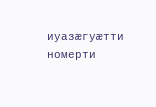иуазæгуæтти номерти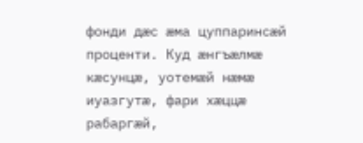фонди дæс æма цуппаринсæй проценти. Куд æнгъæлмæ кæсунцæ, уотемæй нæмæ иуазгутæ, фари хæццæ рабаргæй,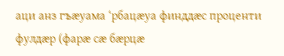аци анз гъæуама ‘рбацæуа финддæс проценти фулдæр (фарæ сæ бæрцæ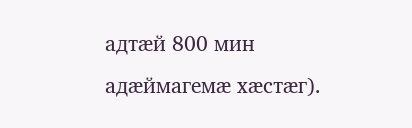адтæй 800 мин адæймагемæ хæстæг).